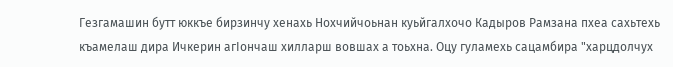Гезгамашин бутт юккъе бирзинчу хенахь Нохчийчоьнан куьйгалхочо Кадыров Рамзана пхеа сахьтехь къамелаш дира Ичкерин агIончаш хилларш вовшах а тоьхна. Оцу гуламехь сацамбира "харцдолчух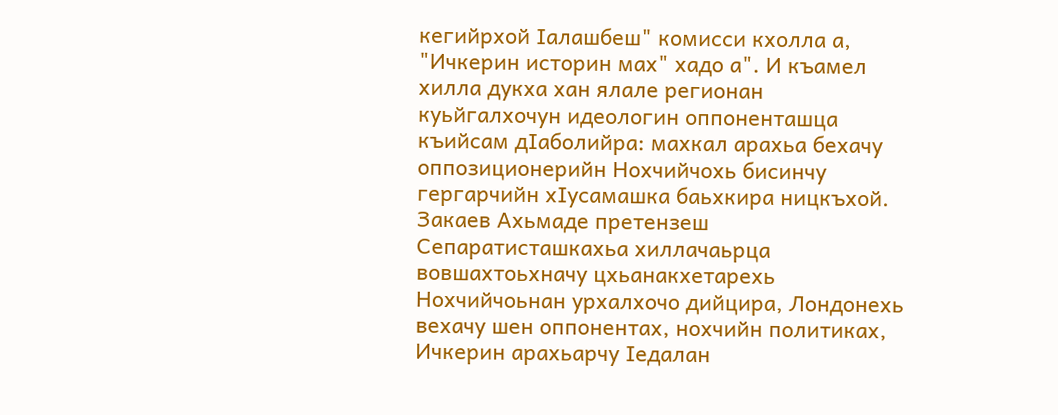кегийрхой Iалашбеш" комисси кхолла а, "Ичкерин историн мах" хадо а". И къамел хилла дукха хан ялале регионан куьйгалхочун идеологин оппоненташца къийсам дIаболийра: махкал арахьа бехачу оппозиционерийн Нохчийчохь бисинчу гергарчийн хIусамашка баьхкира ницкъхой.
Закаев Ахьмаде претензеш
Сепаратисташкахьа хиллачаьрца вовшахтоьхначу цхьанакхетарехь Нохчийчоьнан урхалхочо дийцира, Лондонехь вехачу шен оппонентах, нохчийн политиках, Ичкерин арахьарчу Iедалан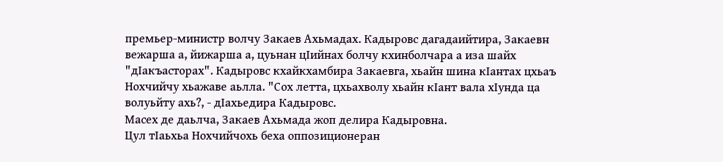премьер-министр волчу Закаев Ахьмадах. Кадыровс дагадаийтира, Закаевн вежарша а, йижарша а, цуьнан цIийнах болчу кхинболчара а иза шайх "дIакъасторах". Кадыровс кхайкхамбира Закаевга, хьайн шина кIантах цхьаъ Нохчийчу хьажаве аьлла. "Сох летта, цхьахволу хьайн кIант вала хIунда ца волуьйту ахь?, - дIахьедира Кадыровс.
Масех де даьлча, Закаев Ахьмада жоп делира Кадыровна.
Цул тIаьхьа Нохчийчохь беха оппозиционеран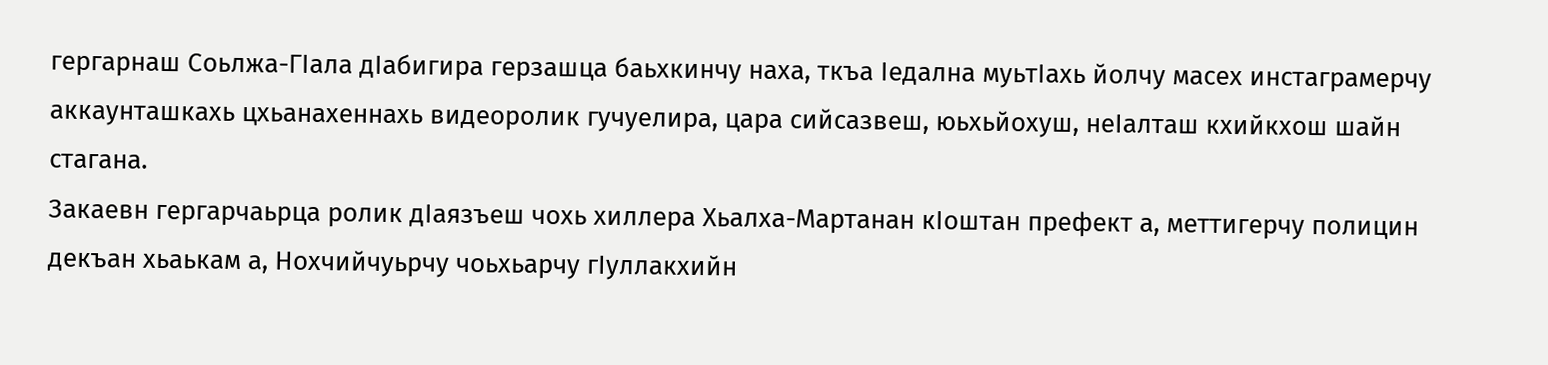гергарнаш Соьлжа-ГIала дIабигира герзашца баьхкинчу наха, ткъа Iедална муьтIахь йолчу масех инстаграмерчу аккаунташкахь цхьанахеннахь видеоролик гучуелира, цара сийсазвеш, юьхьйохуш, неIалташ кхийкхош шайн стагана.
Закаевн гергарчаьрца ролик дIаязъеш чохь хиллера Хьалха-Мартанан кIоштан префект а, меттигерчу полицин декъан хьаькам а, Нохчийчуьрчу чоьхьарчу гIуллакхийн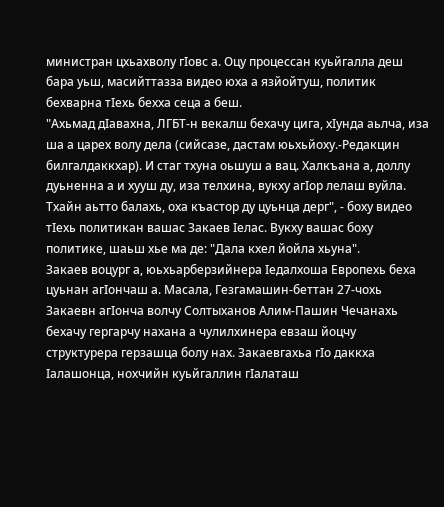министран цхьахволу гIовс а. Оцу процессан куьйгалла деш бара уьш, масийттазза видео юха а язйойтуш, политик бехварна тIехь бехха сеца а беш.
"Ахьмад дIавахна, ЛГБТ-н векалш бехачу цига, хIунда аьлча, иза ша а царех волу дела (сийсазе, дастам юьхьйоху.-Редакцин билгалдаккхар). И стаг тхуна оьшуш а вац. Халкъана а, доллу дуьненна а и хууш ду, иза телхина, вукху агIор лелаш вуйла. Тхайн аьтто балахь, оха къастор ду цуьнца дерг", - боху видео тIехь политикан вашас Закаев Iелас. Вукху вашас боху политике, шаьш хье ма де: "Дала кхел йойла хьуна".
Закаев воцург а, юьхьарберзийнера Iедалхоша Европехь беха цуьнан агIончаш а. Масала, Гезгамашин-беттан 27-чохь Закаевн агIонча волчу Солтыханов Алим-Пашин Чечанахь бехачу гергарчу нахана а чулилхинера евзаш йоцчу структурера герзашца болу нах. Закаевгахьа гIо даккха Iалашонца, нохчийн куьйгаллин гIалаташ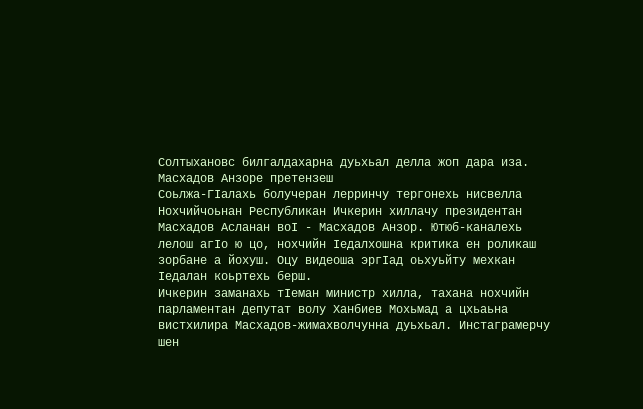Солтыхановс билгалдахарна дуьхьал делла жоп дара иза.
Масхадов Анзоре претензеш
Соьлжа-ГIалахь болучеран лерринчу тергонехь нисвелла Нохчийчоьнан Республикан Ичкерин хиллачу президентан Масхадов Асланан воI - Масхадов Анзор. Ютюб-каналехь лелош агIо ю цо, нохчийн Iедалхошна критика ен роликаш зорбане а йохуш. Оцу видеоша эргIад оьхуьйту мехкан Iедалан коьртехь берш.
Ичкерин заманахь тIеман министр хилла, тахана нохчийн парламентан депутат волу Ханбиев Мохьмад а цхьаьна вистхилира Масхадов-жимахволчунна дуьхьал. Инстаграмерчу шен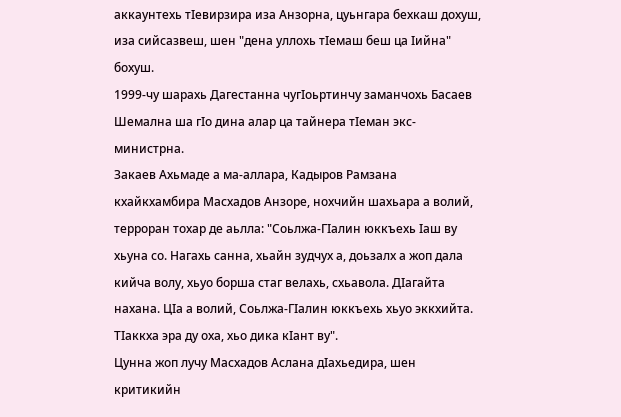аккаунтехь тIевирзира иза Анзорна, цуьнгара бехкаш дохуш, иза сийсазвеш, шен "дена уллохь тIемаш беш ца Iийна" бохуш.
1999-чу шарахь Дагестанна чугIоьртинчу заманчохь Басаев Шемална ша гIо дина алар ца тайнера тIеман экс-министрна.
Закаев Ахьмаде а ма-аллара, Кадыров Рамзана кхайкхамбира Масхадов Анзоре, нохчийн шахьара а волий, терроран тохар де аьлла: "Соьлжа-ГIалин юккъехь Iаш ву хьуна со. Нагахь санна, хьайн зудчух а, доьзалх а жоп дала кийча волу, хьуо борша стаг велахь, схьавола. ДIагайта нахана. ЦIа а волий, Соьлжа-ГIалин юккъехь хьуо эккхийта. ТIаккха эра ду оха, хьо дика кIант ву".
Цунна жоп лучу Масхадов Аслана дIахьедира, шен критикийн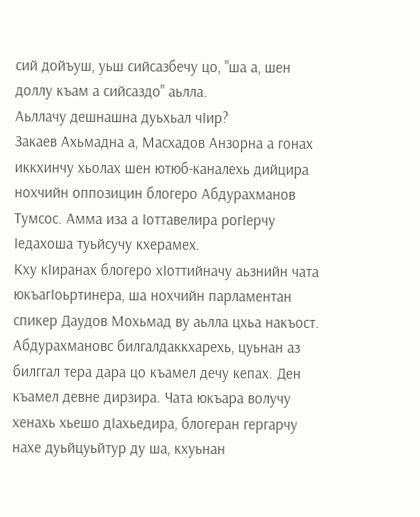сий дойъуш, уьш сийсазбечу цо, "ша а, шен доллу къам а сийсаздо" аьлла.
Аьллачу дешнашна дуьхьал чIир?
Закаев Ахьмадна а, Масхадов Анзорна а гонах иккхинчу хьолах шен ютюб-каналехь дийцира нохчийн оппозицин блогеро Абдурахманов Тумсос. Амма иза а Iоттавелира рогIерчу Iедахоша туьйсучу кхерамех.
Кху кIиранах блогеро хIоттийначу аьзнийн чата юкъагIоьртинера, ша нохчийн парламентан спикер Даудов Мохьмад ву аьлла цхьа накъост. Абдурахмановс билгалдаккхарехь, цуьнан аз билггал тера дара цо къамел дечу кепах. Ден къамел девне дирзира. Чата юкъара волучу хенахь хьешо дIахьедира, блогеран гергарчу нахе дуьйцуьйтур ду ша, кхуьнан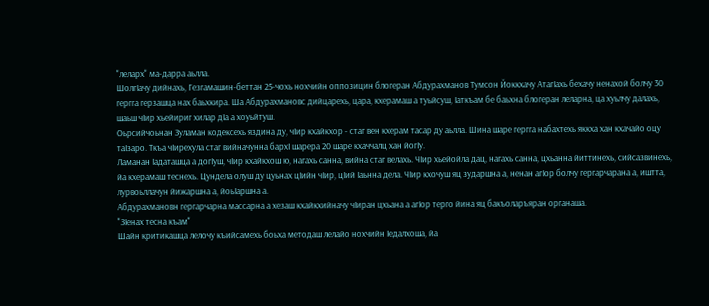"леларх" ма-дарра аьлла.
ШолгIачу дийнахь, Гезгамашин-беттан 25-чохь нохчийн оппозицин блогеран Абдурахманов Тумсон Йоккхачу АтагIахь бехачу ненахой болчу 30 гергга герзашца нах баьхкира. Ша Абдурахмановс дийцарехь, цара, кхерамаш а туьйсуш, Iаткъам бе баьхна блогеран леларна, ца хуьлчу далахь, шаьш чIир хьейириг хилар дIа а хоуьйтуш.
Оьрсийчоьнан Зуламан кодексехь яздина ду, чIир кхайкхор - стаг вен кхерам тасар ду аьлла. Шина шаре гергга набахтехь яккха хан кхачайо оцу таIзаро. Ткъа чIирехула стаг вийначунна бархI шарера 20 шаре кхаччалц хан йогIу.
Ламанан Iадаташца а догIуш, чIир кхайкхош ю, нагахь санна, вийна стаг велахь. ЧIир хьейойла дац, нагахь санна, цхьанна йиттинехь, сийсазвинехь, йа кхерамаш теснехь. Цундела олуш ду цуьнах цIийн чIир, цIий Iаьнна дела. ЧIир кхочуш яц зударшна а, ненан агIор болчу гергарчарана а, иштта, лурвоьллачун йижаршна а, йоьIаршна а.
Абдурахмановн гергарчарна массарна а хезаш кхайкхийначу чIиран цхьана а агIор терго йина яц бакъоларъяран органаша.
"ЗIенах тесна къам"
Шайн критикашца лелочу къийсамехь боьха методаш лелайо нохчийн Iедалхоша, йа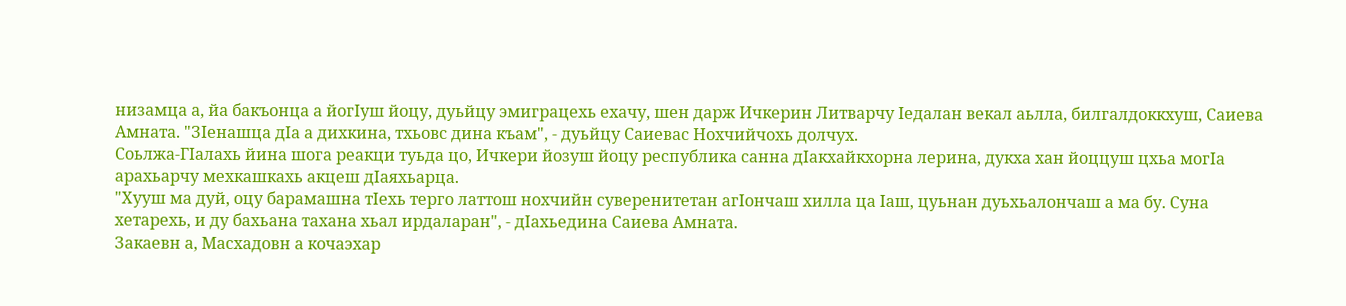низамца а, йа бакъонца а йогIуш йоцу, дуьйцу эмиграцехь ехачу, шен дарж Ичкерин Литварчу Iедалан векал аьлла, билгалдоккхуш, Саиева Амната. "ЗIенашца дIа а дихкина, тхьовс дина къам", - дуьйцу Саиевас Нохчийчохь долчух.
Соьлжа-ГIалахь йина шога реакци туьда цо, Ичкери йозуш йоцу республика санна дIакхайкхорна лерина, дукха хан йоццуш цхьа могIа арахьарчу мехкашкахь акцеш дIаяхьарца.
"Хууш ма дуй, оцу барамашна тIехь терго латтош нохчийн суверенитетан агIончаш хилла ца Iаш, цуьнан дуьхьалончаш а ма бу. Суна хетарехь, и ду бахьана тахана хьал ирдаларан", - дIахьедина Саиева Амната.
Закаевн а, Масхадовн а кочаэхар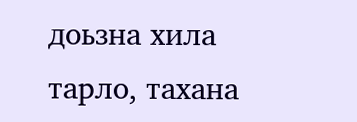доьзна хила тарло, тахана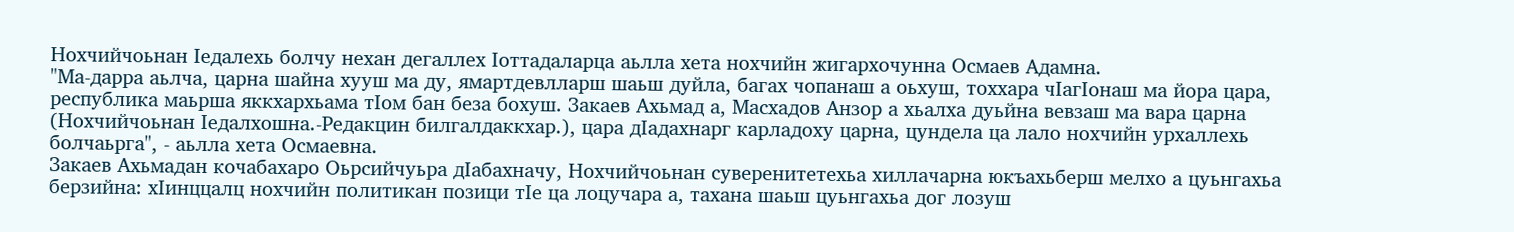Нохчийчоьнан Iедалехь болчу нехан дегаллех Iоттадаларца аьлла хета нохчийн жигархочунна Осмаев Адамна.
"Ма-дарра аьлча, царна шайна хууш ма ду, ямартдевлларш шаьш дуйла, багах чопанаш а оьхуш, тоххара чIагIонаш ма йора цара, республика маьрша яккхархьама тIом бан беза бохуш. Закаев Ахьмад а, Масхадов Анзор а хьалха дуьйна вевзаш ма вара царна (Нохчийчоьнан Iедалхошна.-Редакцин билгалдаккхар.), цара дIадахнарг карладоху царна, цундела ца лало нохчийн урхаллехь болчаьрга", - аьлла хета Осмаевна.
Закаев Ахьмадан кочабахаро Оьрсийчуьра дIабахначу, Нохчийчоьнан суверенитетехьа хиллачарна юкъахьберш мелхо а цуьнгахьа берзийна: хIинццалц нохчийн политикан позици тIе ца лоцучара а, тахана шаьш цуьнгахьа дог лозуш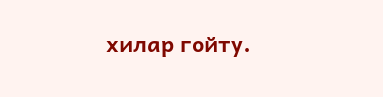хилар гойту.